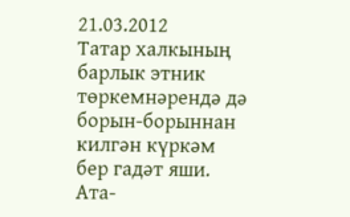21.03.2012
Татар халкының барлык этник төркемнәрендә дә борын-борыннан килгән күркәм бер гадәт яши. Ата-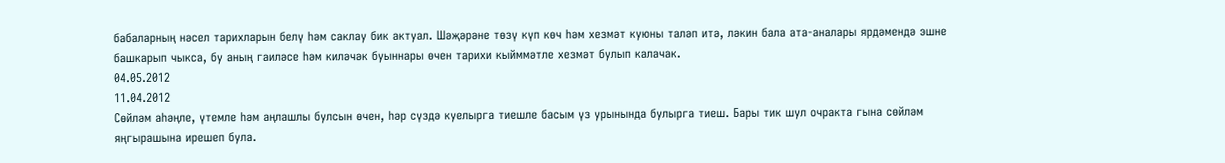бабаларның нәсел тарихларын белү һәм саклау бик актуал. Шәҗәрәне төзү күп көч һәм хезмәт куюны таләп итә, ләкин бала ата-аналары ярдәмендә эшне башкарып чыкса, бу аның гаиләсе һәм киләчәк буыннары өчен тарихи кыйммәтле хезмәт булып калачак.
04.05.2012
11.04.2012
Сөйләм аһәңле, үтемле һәм аңлашлы булсын өчен, һәр сүздә куелырга тиешле басым үз урынында булырга тиеш. Бары тик шул очракта гына сөйләм яңгырашына ирешеп була.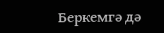Беркемгә дә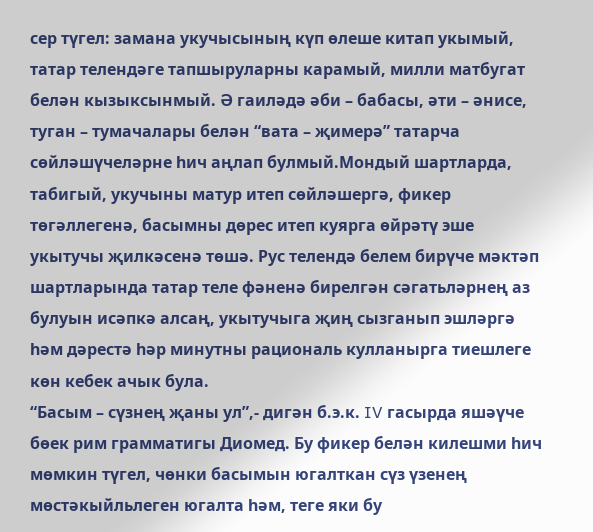сер түгел: замана укучысының күп өлеше китап укымый, татар телендәге тапшыруларны карамый, милли матбугат белән кызыксынмый. Ә гаиләдә әби – бабасы, әти – әнисе, туган – тумачалары белән “вата – җимерә” татарча сөйләшүчеләрне һич аңлап булмый.Мондый шартларда, табигый, укучыны матур итеп сөйләшергә, фикер төгәллегенә, басымны дөрес итеп куярга өйрәтү эше укытучы җилкәсенә төшә. Рус телендә белем бирүче мәктәп шартларында татар теле фәненә бирелгән сәгатьләрнең аз булуын исәпкә алсаң, укытучыга җиң сызганып эшләргә һәм дәрестә һәр минутны рациональ кулланырга тиешлеге көн кебек ачык була.
“Басым – сүзнең җаны ул”,- дигән б.э.к. IV гасырда яшәүче бөек рим грамматигы Диомед. Бу фикер белән килешми һич мөмкин түгел, чөнки басымын югалткан сүз үзенең мөстәкыйльлеген югалта һәм, теге яки бу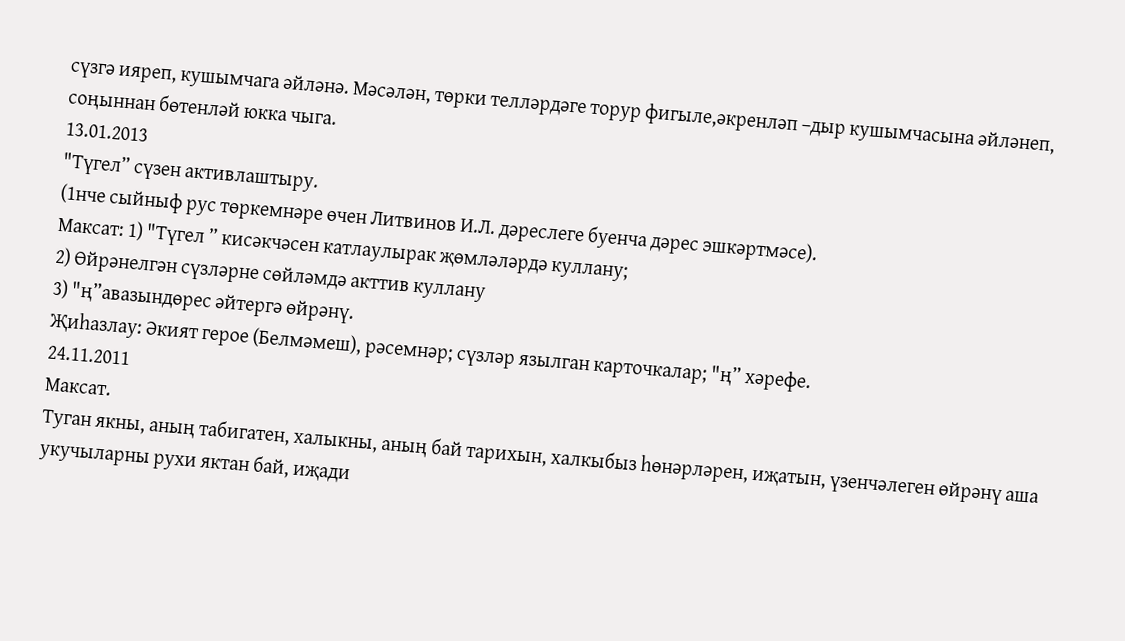сүзгә ияреп, кушымчага әйләнә. Мәсәлән, төрки телләрдәге торур фигыле,әкренләп –дыр кушымчасына әйләнеп, соңыннан бөтенләй юкка чыга.
13.01.2013
"Түгел” сүзен активлаштыру.
(1нче сыйныф рус төркемнәре өчен Литвинов И.Л. дәреслеге буенча дәрес эшкәртмәсе).
Максат: 1) "Түгел ” кисәкчәсен катлаулырак җөмләләрдә куллану;
2) Өйрәнелгән сүзләрне сөйләмдә акттив куллану
3) "ң”авазындөрес әйтергә өйрәнү.
Җиһазлау: Әкият герое (Белмәмеш), рәсемнәр; сүзләр язылган карточкалар; "ң” хәрефе.
24.11.2011
Максат.
Туган якны, аның табигатен, халыкны, аның бай тарихын, халкыбыз һөнәрләрен, иҗатын, үзенчәлеген өйрәнү аша укучыларны рухи яктан бай, иҗади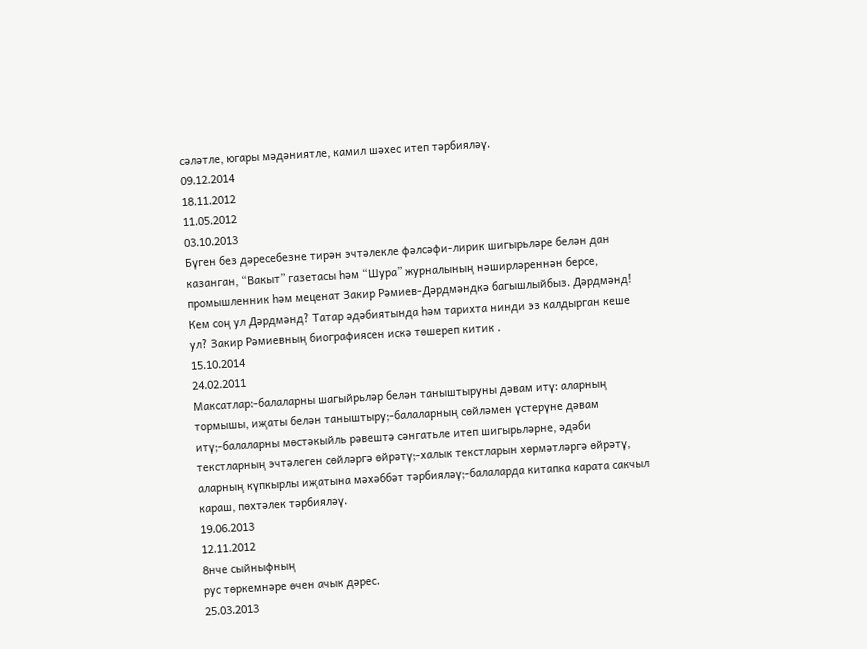сәләтле, югары мәдәниятле, камил шәхес итеп тәрбияләү.
09.12.2014
18.11.2012
11.05.2012
03.10.2013
Бүген без дәресебезне тирән эчтәлекле фәлсәфи-лирик шигырьләре белән дан казанган, “Вакыт” газетасы һәм “Шура” журналының нәширләреннән берсе, промышленник һәм меценат Закир Рәмиев-Дәрдмәндкә багышлыйбыз. Дәрдмәнд! Кем соң ул Дәрдмәнд? Татар әдәбиятында һәм тарихта нинди эз калдырган кеше ул? Закир Рәмиевның биографиясен искә төшереп китик .
15.10.2014
24.02.2011
Максатлар:-балаларны шагыйрьләр белән таныштыруны дәвам итү: аларның тормышы, иҗаты белән таныштыру;-балаларның сөйләмен үстерүне дәвам итү;-балаларны мөстәкыйль рәвештә сәнгатьле итеп шигырьләрне, әдәби текстларның эчтәлеген сөйләргә өйрәтү;-халык текстларын хөрмәтләргә өйрәтү, аларның күпкырлы иҗатына мәхәббәт тәрбияләү;-балаларда китапка карата сакчыл караш, пөхтәлек тәрбияләү.
19.06.2013
12.11.2012
8нче сыйныфның
рус төркемнәре өчен ачык дәрес.
25.03.2013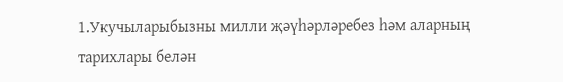1.Укучыларыбызны милли җәүһәрләребез һәм аларның тарихлары белән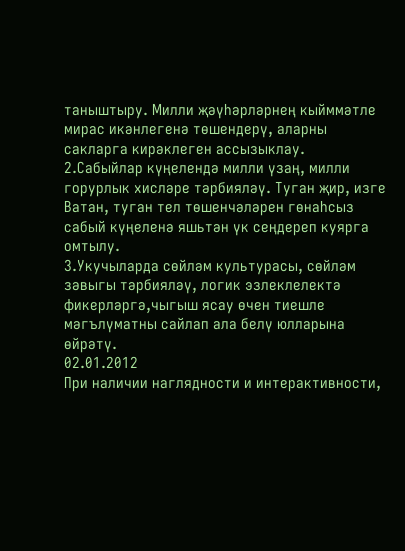таныштыру. Милли җәүһәрләрнең кыйммәтле мирас икәнлегенә төшендерү, аларны сакларга кирәклеген ассызыклау.
2.Сабыйлар күңелендә милли үзаң, милли горурлык хисләре тәрбияләү. Туган җир, изге Ватан, туган тел төшенчәләрен гөнаһсыз сабый күңеленә яшьтән үк сеңдереп куярга омтылу.
3.Укучыларда сөйләм культурасы, сөйләм зәвыгы тәрбияләү, логик эзлеклелектә фикерләргә,чыгыш ясау өчен тиешле мәгълүматны сайлап ала белү юлларына өйрәтү.
02.01.2012
При наличии наглядности и интерактивности,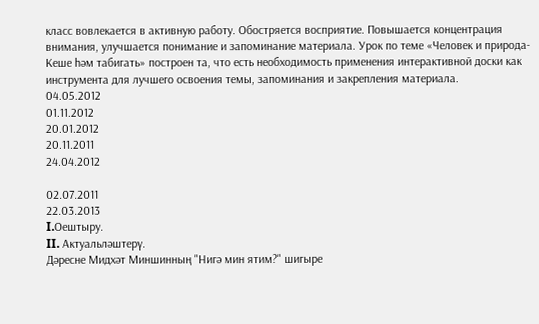класс вовлекается в активную работу. Обостряется восприятие. Повышается концентрация внимания, улучшается понимание и запоминание материала. Урок по теме «Человек и природа-Кеше һәм табигать» построен та, что есть необходимость применения интерактивной доски как инструмента для лучшего освоения темы, запоминания и закрепления материала.
04.05.2012
01.11.2012
20.01.2012
20.11.2011
24.04.2012

02.07.2011
22.03.2013
I.Оештыру.
II. Актуальләштерү.
Дәресне Мидхәт Миншинның "Нигә мин ятим?" шигыре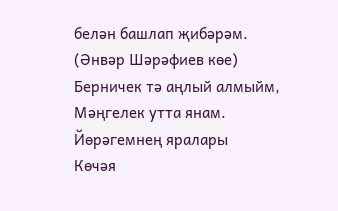белән башлап җибәрәм.
(Әнвәр Шәрәфиев көе)
Берничек тә аңлый алмыйм,
Мәңгелек утта янам.
Йөрәгемнең яралары
Көчәя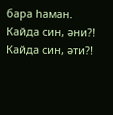бара һаман.
Кайда син, әни?!
Кайда син, әти?!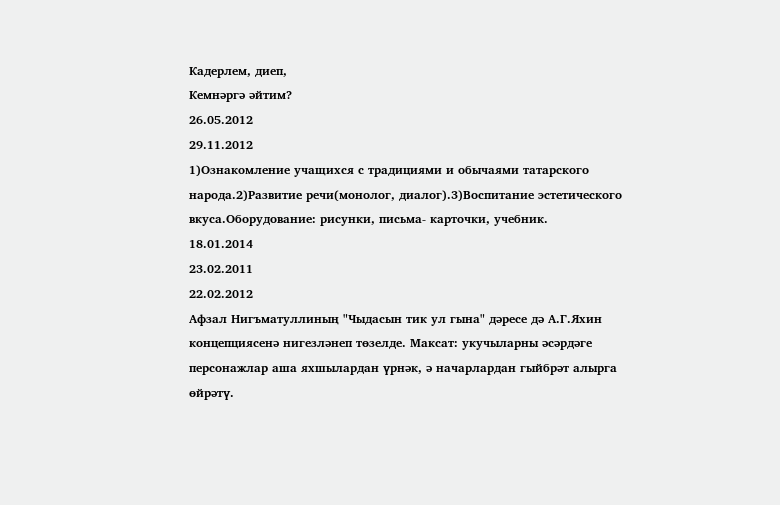Кадерлем, диеп,
Кемнәргә әйтим?
26.05.2012
29.11.2012
1)Ознакомление учащихся с традициями и обычаями татарского народа.2)Развитие речи(монолог, диалог).3)Воспитание эстетического вкуса.Оборудование: рисунки, письма- карточки, учебник.
18.01.2014
23.02.2011
22.02.2012
Афзал Нигъматуллиның "Чыдасын тик ул гына" дәресе дә А.Г.Яхин концепциясенә нигезләнеп төзелде. Максат: укучыларны әсәрдәге персонажлар аша яхшылардан үрнәк, ә начарлардан гыйбрәт алырга өйрәтү.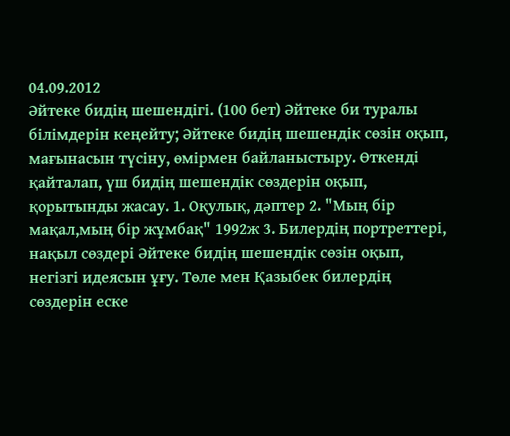04.09.2012
Әйтеке бидің шешендігі. (100 бет) Әйтеке би туралы білімдерін кеңейту; Әйтеке бидің шешендік сөзін оқып, мағынасын түсіну, өмірмен байланыстыру. Өткенді қайталап, үш бидің шешендік сөздерін оқып, қорытынды жасау. 1. Оқулық, дәптер 2. "Мың бір мақал,мың бір жұмбақ" 1992ж 3. Билердің портреттері, нақыл сөздері Әйтеке бидің шешендік сөзін оқып, негізгі идеясын ұғу. Төле мен Қазыбек билердің сөздерін еске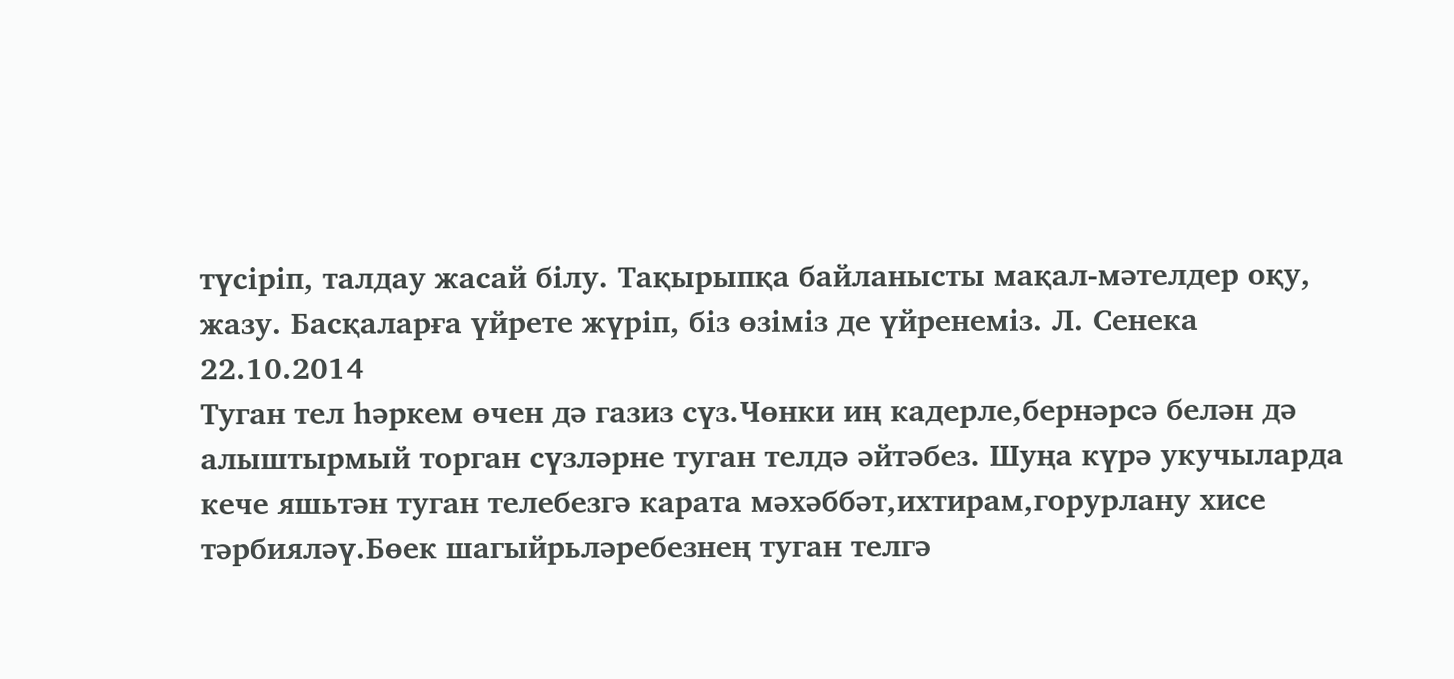түсіріп, талдау жасай білу. Тақырыпқа байланысты мақал-мәтелдер оқу, жазу. Басқаларға үйрете жүріп, біз өзіміз де үйренеміз. Л. Сенека
22.10.2014
Туган тел һәркем өчен дә газиз сүз.Чөнки иң кадерле,бернәрсә белән дә алыштырмый торган сүзләрне туган телдә әйтәбез. Шуңа күрә укучыларда кече яшьтән туган телебезгә карата мәхәббәт,ихтирам,горурлану хисе тәрбияләү.Бөек шагыйрьләребезнең туган телгә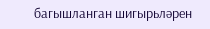багышланган шигырьләрен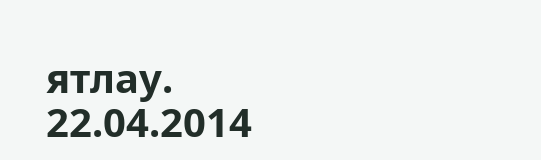ятлау.
22.04.2014